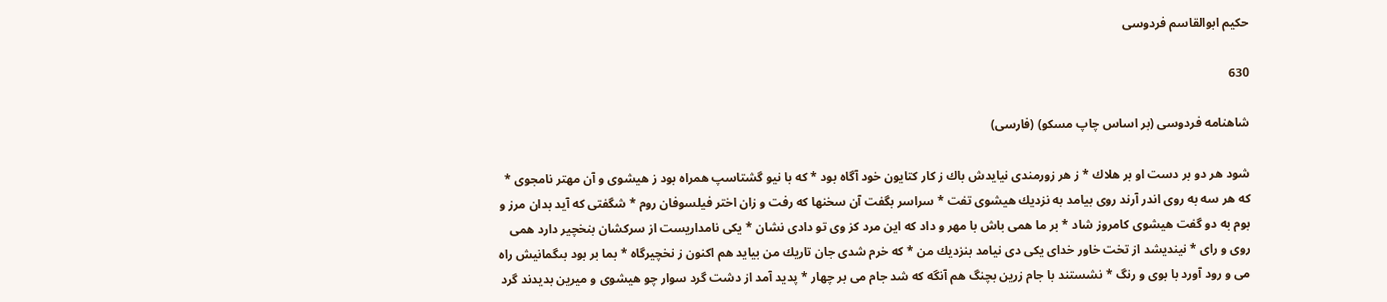حكيم ابوالقاسم فردوسى

630

شاهنامه فردوسى (بر اساس چاپ مسكو) (فارسى)

شود هر دو بر دست او بر هلاك * ز هر زورمندى نيايدش باك ز كار كتايون خود آگاه بود * كه با نيو گشتاسپ همراه بود ز هيشوى و آن مهتر نامجوى * كه هر سه به روى اندر آرند روى بيامد به نزديك هيشوى تفت * سراسر بگفت آن سخنها كه رفت و زان اختر فيلسوفان روم * شگفتى كه آيد بدان مرز و بوم به دو گفت هيشوى كامروز شاد * بر ما همى باش با مهر و داد كه اين مرد كز وى تو دادى نشان * يكى نامداريست از سركشان بنخچير دارد همى روى و راى * نينديشد از تخت خاور خداى يكى دى نيامد بنزديك من * كه خرم شدى جان تاريك من بيايد هم اكنون ز نخچيرگاه * بما بر بود بىگمانيش راه مى و رود آورد با بوى و رنگ * نشستند با جام زرين بچنگ هم آنگه كه شد جام مى بر چهار * پديد آمد از دشت گرد سوار چو هيشوى و ميرين بديدند گرد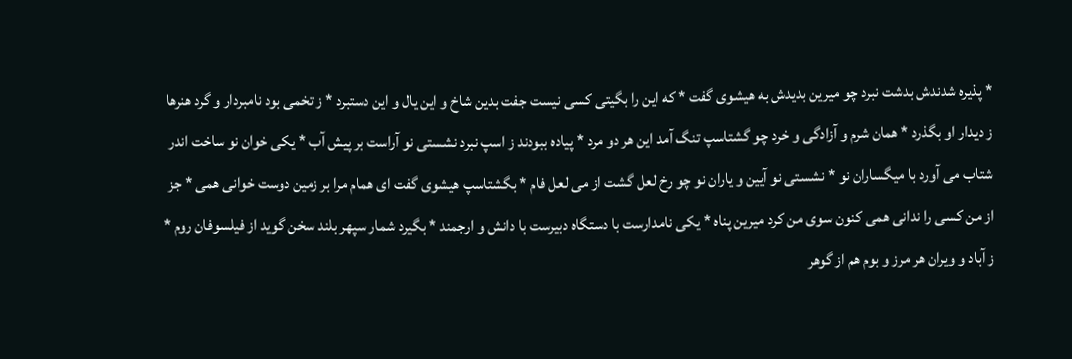* پذيره شدندش بدشت نبرد چو ميرين بديدش به هيشوى گفت * كه اين را بگيتى كسى نيست جفت بدين شاخ و اين يال و اين دستبرد * ز تخمى بود نامبردار و گرد هنرها ز ديدار او بگذرد * همان شرم و آزادگى و خرد چو گشتاسپ تنگ آمد اين هر دو مرد * پياده ببودند ز اسپ نبرد نشستى نو آراست بر پيش آب * يكى خوان نو ساخت اندر شتاب مى آورد با ميگساران نو * نشستى نو آيين و ياران نو چو رخ لعل گشت از مى لعل فام * بگشتاسپ هيشوى گفت اى همام مرا بر زمين دوست خوانى همى * جز از من كسى را ندانى همى كنون سوى من كرد ميرين پناه * يكى نامدارست با دستگاه دبيرست با دانش و ارجمند * بگيرد شمار سپهر بلند سخن گويد از فيلسوفان روم * ز آباد و ويران هر مرز و بوم هم از گوهر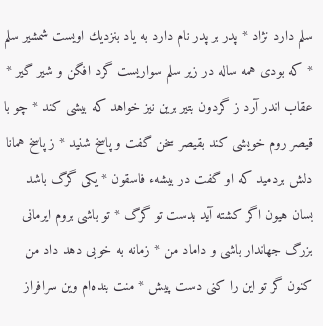سلم دارد نژاد * پدر بر پدر نام دارد به ياد بنزديك اويست شمشير سلم * كه بودى همه ساله در زير سلم سواريست گرد افگن و شير گير * عقاب اندر آرد ز گردون بتير برين نيز خواهد كه بيشى كند * چو با قيصر روم خويشى كند بقيصر سخن گفت و پاسخ شنيد * ز پاسخ همانا دلش بردميد كه او گفت در بيشهء فاسقون * يكى گرگ باشد بسان هيون اگر كشته آيد بدست تو گرگ * تو باشى بروم ايرمانى بزرگ جهاندار باشى و داماد من * زمانه به خوبى دهد داد من كنون گر تو اين را كنى دست پيش * منت بنده‌ام وين سرافراز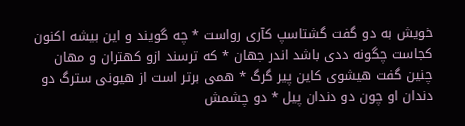خويش به دو گفت گشتاسپ كآرى رواست * چه گويند و اين بيشه اكنون كجاست چگونه ددى باشد اندر جهان * كه ترسند ازو كهتران و مهان چنين گفت هيشوى كاين پير گرگ * همى برتر است از هيونى سترگ دو دندان او چون دو دندان پيل * دو چشمش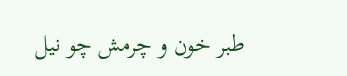طبر خون و چرمش چو نيل